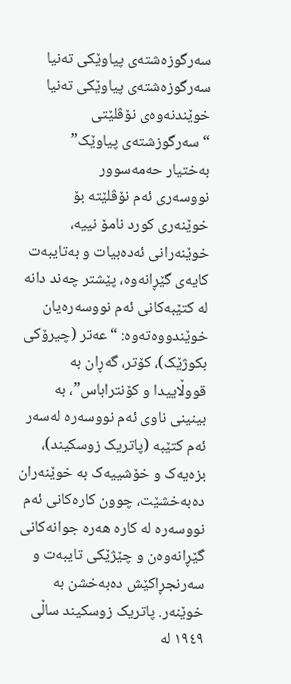سەرگوزەشتەی پیاوێکی تەنیا
سەرگوزەشتەی پیاوێکی تەنیا
خوێندنەوەی نۆڤلێتی “سەرگوزشتەی پیاوێک”
بەختیار حەمەسوور
نووسەری ئەم نۆڤلێتە بۆ خوێنەری کورد نامۆ نییە، خوێنەرانی ئەدەبیات و بەتایبەت کایەی گێڕانەوە، پێشتر چەند دانە لە کتێبەکانی ئەم نووسەرەیان خوێندووەتەوە: “عەتر (چیرۆکی بکوژێک)، کۆتر، گەڕان بە قووڵاییدا و کۆنتراباس”، بە بینینی ناوی ئەم نووسەرە لەسەر ئەم کتێبە (پاتریک زوسکیند)، بزەیەک و خۆشییەک بە خوێنەران دەبەخشێت، چوون کارەکانی ئەم نووسەرە لە کارە هەرە جوانەکانی گێڕانەوەن و چێژێکی تایبەت و سەرنجڕاکێش دەبەخشن بە خوێنەر. پاتریک زوسکیند ساڵی ١٩٤٩ لە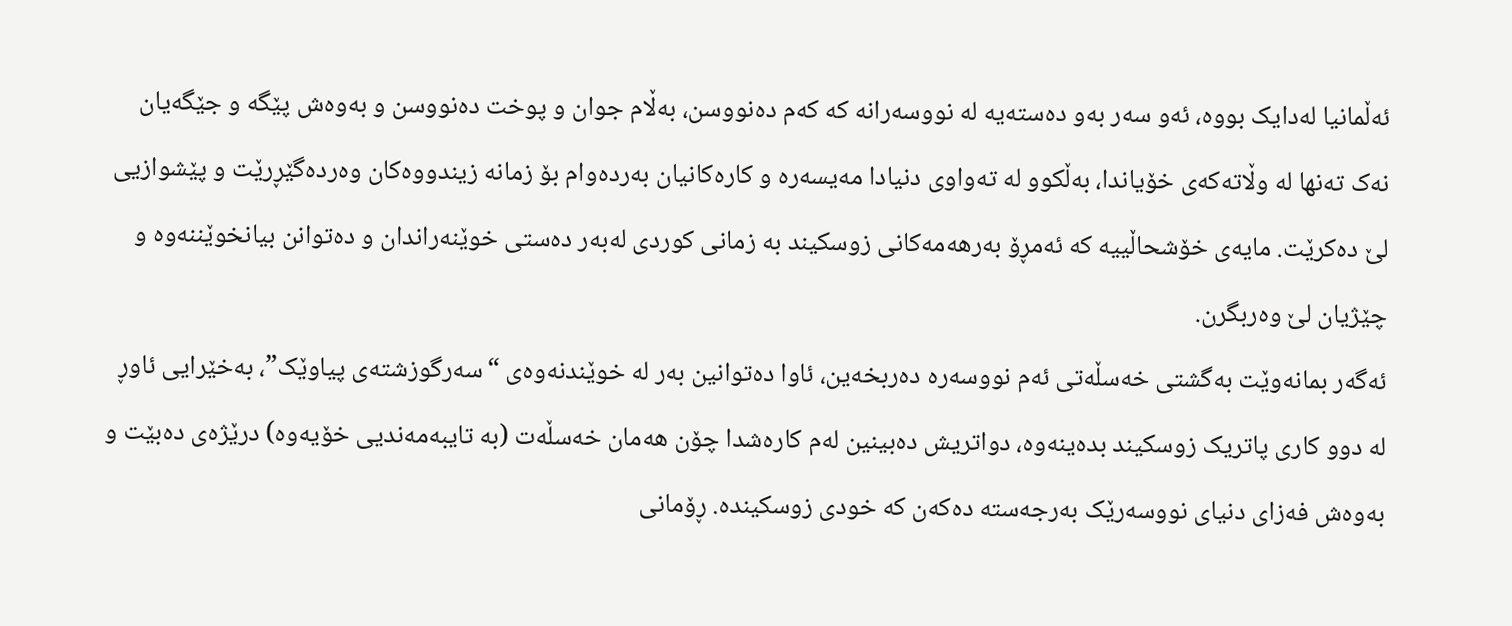ئەڵمانیا لەدایک بووە، ئەو سەر بەو دەستەیە لە نووسەرانە کە کەم دەنووسن، بەڵام جوان و پوخت دەنووسن و بەوەش پێگە و جێگەیان نەک تەنها لە وڵاتەکەی خۆیاندا، بەڵکوو لە تەواوی دنیادا مەیسەرە و کارەکانیان بەردەوام بۆ زمانە زیندووەکان وەردەگێڕرێت و پێشوازیی لێ دەکرێت. مایەی خۆشحاڵییە کە ئەمڕۆ بەرهەمەکانی زوسکیند بە زمانی کوردی لەبەر دەستی خوێنەراندان و دەتوانن بیانخوێننەوە و چێژیان لێ وەربگرن.
ئەگەر بمانەوێت بەگشتی خەسڵەتی ئەم نووسەرە دەربخەین، ئاوا دەتوانین بەر لە خوێندنەوەی “سەرگوزشتەی پیاوێک”، بەخێرایی ئاوڕ لە دوو کاری پاتریک زوسکیند بدەینەوە، دواتریش دەبینین لەم کارەشدا چۆن هەمان خەسڵەت (بە تایبەمەندیی خۆیەوە) درێژەی دەبێت و بەوەش فەزای دنیای نووسەرێک بەرجەستە دەکەن کە خودی زوسکیندە. ڕۆمانی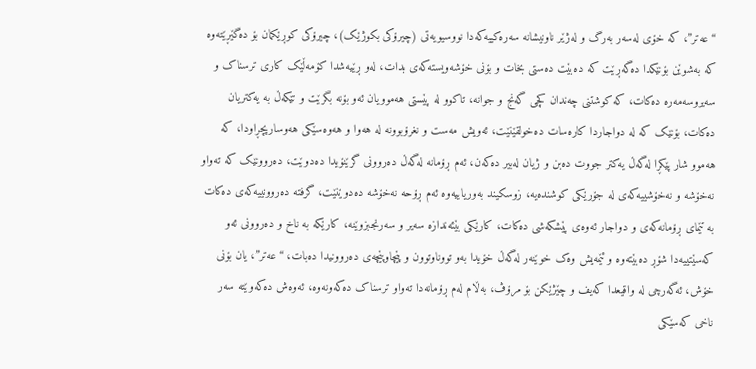“عەتر”، کە خۆی لەسەر بەرگ و لەژێر ناونیشانە سەرەکییەکەدا نووسیویەتی (چیرۆکی بکوژێک)، چیرۆکی کوڕێکمان بۆ دەگێڕێتەوە کە بەشوێن بۆنێکدا دەگەڕێت کە دەبێت دەستی بخات و بۆنی خۆشەویستەکەی بدات، لەو ڕێیەشدا کۆمەڵێک کاری ترسناک و سەیروسەمەرە دەکات، کە کوشتنی چەندان کچی گەنج و جوانە، تاکوو لە پێستی هەموویان ئەو بۆنە بگرێت و تێکەڵ بە یەکتریان دەکات، بۆنێک کە لە دواجاردا کارەسات دەخولقێنێت، ئەویش مەست و نغرۆبوونە لە هەوا و هەوەسێکی هەوسارپچڕاودا، کە هەموو شار پێکڕا لەگەڵ یەکتر جووت دەبن و ژیان لەبیر دەکەن، ئەم ڕۆمانە لەگەڵ دەروونی گرێنۆیدا دەدوێت، دەروونێک کە تەواو نەخۆشە و نەخۆشییەکەی لە جۆرێکی کوشندەیە، زوسکیند بەوریاییەوە ئەم ڕۆحە نەخۆشە دەدوێنێت، گرفتە دەروونییەکەی دەکات بە تێمای ڕۆمانەکەی و دواجار ئەوەی پێشکەشی دەکات، کارێکی بێئەندازە سەیر و سەرنجبزوێنە، کارێکە بە ناخ و دەروونی ئەو کەسێتییەدا شۆڕ دەبێتەوە و ئێمەیش وەک خوێنەر لەگەڵ خۆیدا بەو تووناوتوون و پێچاوپێچەی دەروونیدا دەبات، “عەتر”، یان بۆنی خۆش، ئەگەرچی لە واقیعدا کەیف و چێژێکن بۆ مرۆڤ، بەڵام لەم ڕۆمانەدا تەواو ترسناک دەکەونەوە، ئەوەش دەکەوێتە سەر ناخی کەسێکی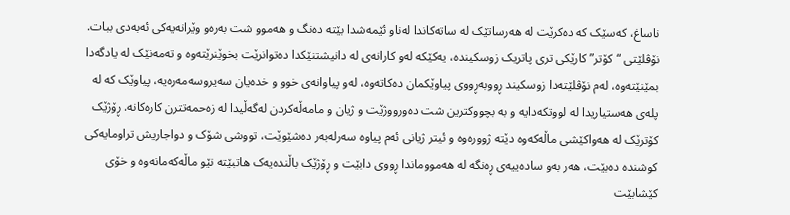ناساغ، کەسێک کە دەکرێت لە هەرساتێک لە ساتەکاندا لەناو ئێمەشدا بێتە دەنگ و هەموو شت بەرەو وێرانەیەکی ئەبەدی ببات. نۆڤلێتی “کۆتر” کارێکی تری پاتریک زوسکیندە، یەکێکە لەو کارانەی لە دانیشتنێکدا دەتوانرێت بخوێنرێتەوە و تەمەنێک لە یادگەدا بمێنێتەوە، لەم نۆڤلێتەدا زوسکیند ڕووبەڕووی پیاوێکمان دەکاتەوە، لەو پیاوانەی خوو و خدەیان سەیروسەمەرەیە، پیاوێک کە لە پلەی هەستیاریدا لە لووتکەدایە و بە بچووکترین شت دەورووژێت و ژیان و مامەڵەکردن لەگەڵیدا لە زەحمەتترن کارەکانە. ڕۆژێک کۆترێک لە هەواکێشی ماڵەکەوە دێتە ژوورەوە و ئیتر ژیانی ئەم پیاوە سەرلەبەر دەشێوێت، تووشی شۆک و دواجاریش تراومایەکی کوشندە دەبێت، هەر بەو سادەییەی ڕەنگە لە هەمووماندا ڕووی دابێت و ڕۆژێک باڵندەیەک هاتبێتە نێو ماڵەکەمانەوە و خۆی کێشابێت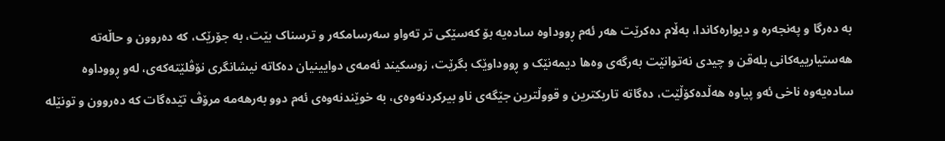بە دەرگا و پەنجەرە و دیوارەکاندا، بەڵام دەکرێت هەر ئەم ڕووداوە سادەیە بۆ کەسێکی تر تەواو سەرسامکەر و ترسناک بێت، بە جۆرێک، کە دەروون و حاڵەتە هەستیارییەکانی بلەقن و چیدی نەتوانێت بەرگەی وەها دیمەنێک و ڕووداوێک بگرێت، زوسکیند ئەمەی دوایینیان دەکاتە نیشانگری نۆڤلێتەکەی، لەو ڕووداوە سادەیەوە ناخی ئەو پیاوە هەڵدەکۆڵێت، دەگاتە تاریکترین و قووڵترین جێگەی ناو بیرکردنەوەی، بە خوێندنەوەی ئەم دوو بەرهەمە مرۆڤ تێدەگات کە دەروون و تونێلە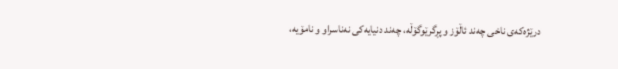درێژەکەی ناخی چەند ئاڵۆز و پڕگرێوگۆڵە، چەند دنیایەکی نەناسراو و نامۆیە،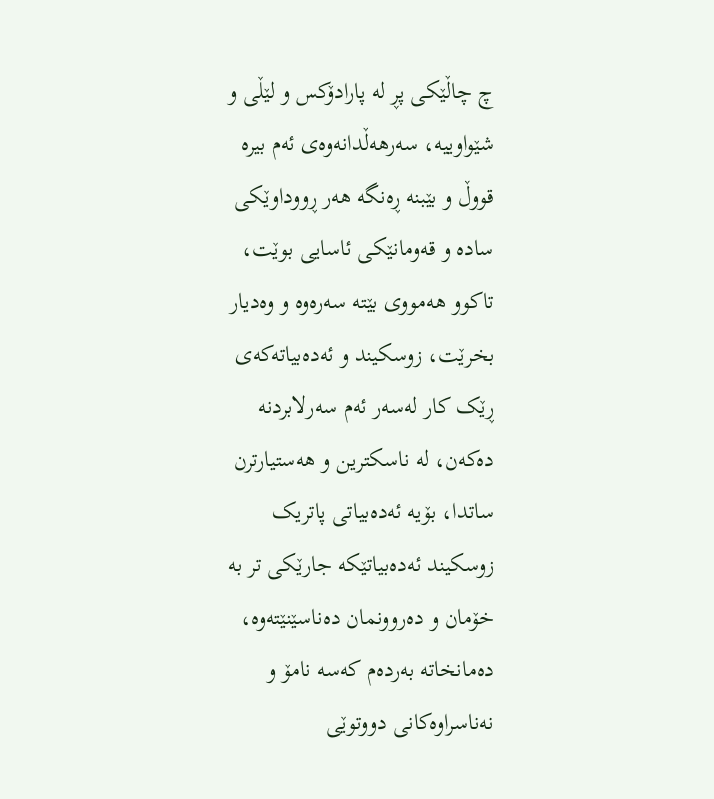چ چاڵێکی پڕ لە پارادۆکس و لێڵی و شێواوییە، سەرهەڵدانەوەی ئەم بیرە قووڵ و بێبنە ڕەنگە هەر ڕووداوێکی سادە و قەومانێکی ئاسایی بوێت، تاکوو هەمووی بێتە سەرەوە و وەدیار بخرێت، زوسکیند و ئەدەبیاتەکەی ڕێک کار لەسەر ئەم سەرلابردنە دەکەن، لە ناسکترین و هەستیارترن ساتدا، بۆیە ئەدەبیاتی پاتریک زوسکیند ئەدەبیاتێکە جارێکی تر بە خۆمان و دەروونمان دەناسێنێتەوە، دەمانخاتە بەردەم کەسە نامۆ و نەناسراوەکانی دووتوێی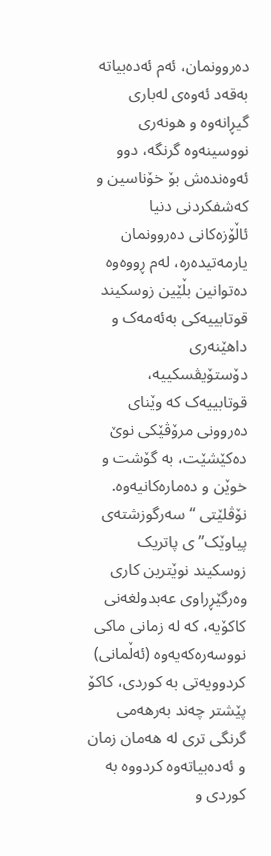دەروونمان، ئەم ئەدەبیاتە بەقەد ئەوەی لەباری گیڕانەوە و هونەری نووسینەوە گرنگە، دوو ئەوەندەش بۆ خۆناسین و کەشفکردنی دنیا ئاڵۆزەکانی دەروونمان یارمەتیدەرە، لەم ڕووەوە دەتوانین بڵێین زوسکیند قوتابییەکی بەئەمەک و داهێنەری دۆستۆیڤسکییە، قوتابییەک کە وێنای دەروونی مرۆڤێکی نوێ دەکێشێت، بە گۆشت و خوێن و دەمارەکانیەوە.
نۆڤلێتی “سەرگوزشتەی پیاوێک”ی پاتریک زوسکیند نوێترین کاری وەرگێڕراوی عەبدولغەنی کاکۆیە، کە لە زمانی ماکی نووسەرەکەیەوە (ئەڵمانی) کردوویەتی بە کوردی، کاکۆ پێشتر چەند بەرهەمی گرنگی تری لە هەمان زمان و ئەدەبیاتەوە کردووە بە کوردی و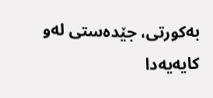بەکورتی، جێدەستی لەو کایەیەدا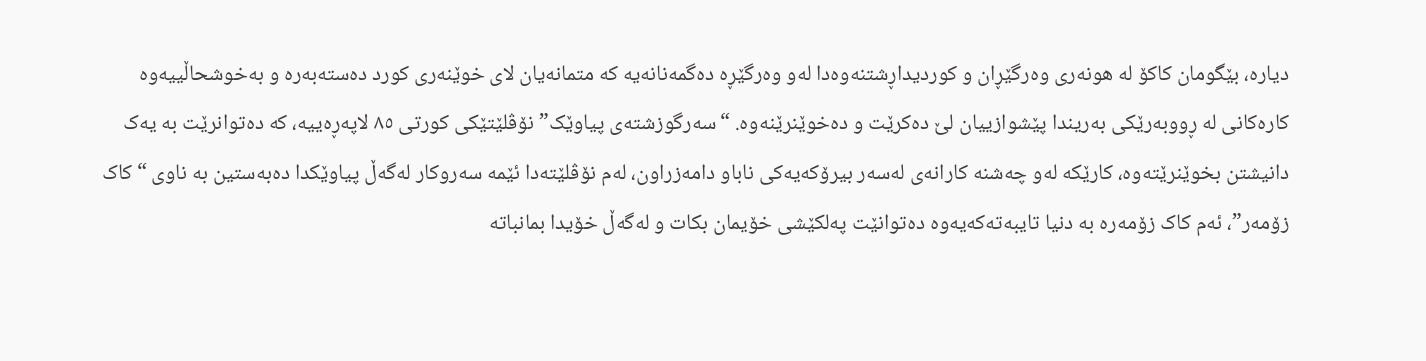دیارە، بێگومان کاکۆ لە هونەری وەرگێڕان و کوردیداڕشتنەوەدا لەو وەرگێڕە دەگمەنانەیە کە متمانەیان لای خوێنەری کورد دەستەبەرە و بەخوشحاڵییەوە کارەکانی لە ڕووبەرێکی بەریندا پێشوازییان لێ دەکرێت و دەخوێنرێنەوە. “سەرگوزشتەی پیاوێک” نۆڤلێتێکی کورتی ٨٥ لاپەڕەییە، کە دەتوانرێت بە یەک دانیشتن بخوێنرێتەوە، کارێکە لەو چەشنە کارانەی لەسەر بیرۆکەیەکی ناباو دامەزراون، لەم نۆڤلێتەدا ئێمە سەروکار لەگەڵ پیاوێکدا دەبەستین بە ناوی “کاک زۆمەر”، ئەم کاک زۆمەرە بە دنیا تایبەتەکەیەوە دەتوانێت پەلکێشی خۆیمان بکات و لەگەڵ خۆیدا بمانباتە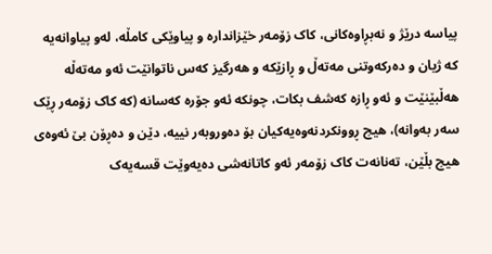پیاسە درێژ و نەبڕاوەکانی، کاک زۆمەر خێزاندارە و پیاوێکی کامڵە، لەو پیاوانەیە کە ژیان و دەرکەوتنی مەتەڵ و ڕازێکە و هەرگیز کەس ناتوانێت ئەو مەتەڵە هەڵبێنێت و ئەو ڕازە کەشف بکات، چونکە ئەو جۆرە کەسانە (کە کاک زۆمەر ڕێک سەر بەوانە)، هیچ ڕوونکردنەوەیەکیان بۆ دەوروبەر نییە، دێن و دەڕۆن بێ ئەوەی هیچ بڵێن، تەنانەت کاک زۆمەر ئەو کاتانەشی دەیەوێت قسەیەک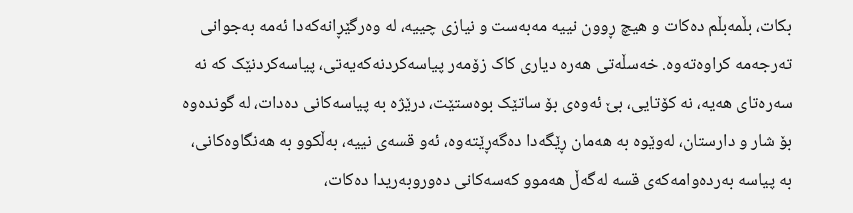بکات، بڵمەبڵم دەکات و هیچ ڕوون نییە مەبەست و نیازی چییە، لە وەرگێڕانەکەدا ئەمە بەجوانی تەرجەمە کراوەتەوە. خەسڵەتی هەرە دیاری کاک زۆمەر پیاسەکردنەکەیەتی، پیاسەکردنێک کە نە سەرەتای هەیە، نە کۆتایی، بێ ئەوەی بۆ ساتێک بوەستێت، درێژە بە پیاسەکانی دەدات، لە گوندەوە بۆ شار و دارستان، لەوێوە بە هەمان ڕێگەدا دەگەڕێتەوە، ئەو قسەی نییە، بەڵکوو بە هەنگاوەکانی، بە پیاسە بەردەوامەکەی قسە لەگەڵ هەموو کەسەکانی دەوروبەریدا دەکات،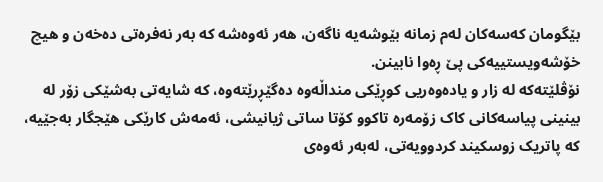بێگومان کەسەکان لەم زمانە بێوشەیە ناگەن، هەر ئەوەشە کە بەر نەفرەتی دەخەن و هیچ خۆشەویستییەکی پێ ڕەوا نابینن.
نۆڤلێتەکە لە زار و یادەوەریی کوڕێکی منداڵەوە دەگێڕرێتەوە، کە شایەتی بەشێکی زۆر لە بینینی پیاسەکانی کاک زۆمەرە تاکوو کۆتا ساتی ژیانیشی، ئەمەش کارێکی هێجگار بەجێیە، کە پاتریک زوسکیند کردوویەتی، لەبەر ئەوەی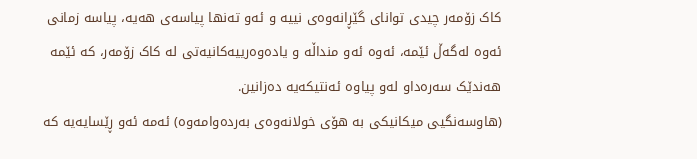کاک زۆمەر چیدی توانای گێڕانەوەی نییە و ئەو تەنها پیاسەی هەیە، پیاسە زمانی ئەوە لەگەڵ ئێمە، ئەوە ئەو منداڵە و یادەوەرییەکانیەتی لە کاک زۆمەر، کە ئێمە هەندێک سەرەداو لەو پیاوە ئەنتیکەیە دەزانین.
(هاوسەنگیی میکانیکی بە هۆی خولانەوەی بەردەوامەوە) ئەمە ئەو ڕێسایەیە کە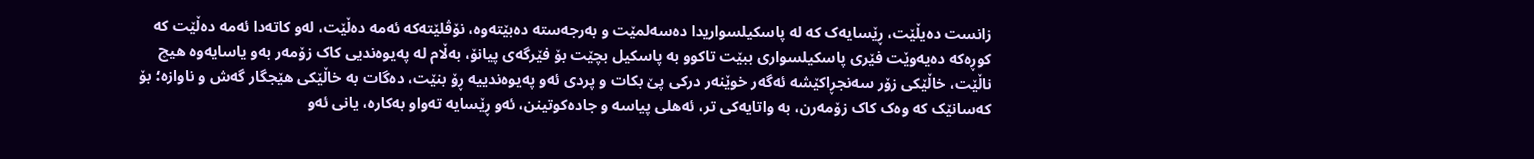زانست دەیڵێت، ڕێسایەک کە لە پاسکیلسواریدا دەسەلمێت و بەرجەستە دەبێتەوە، نۆڤلێتەکە ئەمە دەڵێت، لەو کاتەدا ئەمە دەڵێت کە کوڕەکە دەیەوێت فێری پاسکیلسواری ببێت تاکوو بە پاسکیل بچێت بۆ فێرگەی پیانۆ، بەڵام لە پەیوەندیی کاک زۆمەر بەو یاسایەوە هیچ ناڵێت، خاڵێکی زۆر سەنجڕاکێشە ئەگەر خوێنەر درکی پێ بکات و پردی ئەو پەیوەندییە ڕۆ بنێت، دەگات بە خاڵێکی هێجگار گەش و ناوازە؛ بۆ کەسانێک کە وەک کاک زۆمەرن، بە واتایەکی تر، ئەهلی پیاسە و جادەکوتینن، ئەو ڕێسایە تەواو بەکارە، یانی ئەو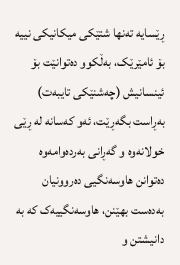ڕێسایە تەنها شتێکی میکانیکی نییە بۆ ئامێرێک، بەڵکوو دەتوانێت بۆ ئینسانیش (چەشنێکی تایبەت) بەڕاست بگەڕێت، ئەو کەسانە لە ڕێی خولانەوە و گەڕانی بەردەوامەوە دەتوانن هاوسەنگیی دەروونیان بەدەست بهێنن، هاوسەنگییەک کە بە دانیشتن و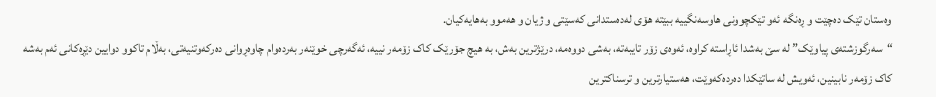وەستان تێک دەچێت و ڕەنگە ئەو تێکچوونی هاوسەنگییە ببێتە هۆی لەدەستدانی کەسێتی و ژیان و هەموو بەهایەکیان.
“سەرگوزشتەی پیاوێک” لە سێ بەشدا ئاڕاستە کراوە، ئەوەی زۆر تایبەتە، بەشی دووەمە، درێژترین بەش، بە هیچ جۆرێک کاک زۆمەر نییە، ئەگەرچی خوێنەر بەردەوام چاوەڕوانی دەرکەوتنیەتی، بەڵام تاکوو دوایین دێڕەکانی ئەم بەشە کاک زۆمەر نابینین، ئەویش لە ساتێکدا دەردەکەوێت، هەستیارترین و ترسناکترین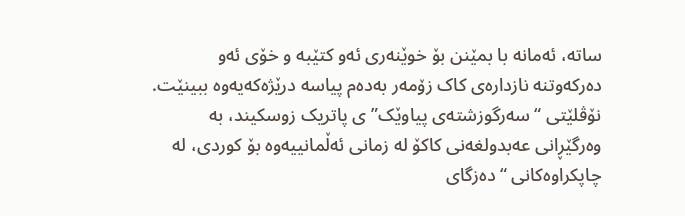ساتە، ئەمانە با بمێنن بۆ خوێنەری ئەو کتێبە و خۆی ئەو دەرکەوتنە نازدارەی کاک زۆمەر بەدەم پیاسە درێژەکەیەوە ببینێت.
نۆڤلێتی “سەرگوزشتەی پیاوێک”ی پاتریک زوسکیند، بە وەرگێڕانی عەبدولغەنی کاکۆ لە زمانی ئەڵمانییەوە بۆ کوردی، لە چاپکراوەکانی “دەزگای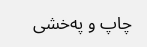چاپ و پەخشی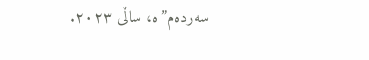سەردەم”ە، ساڵی ٢٠٢٣.